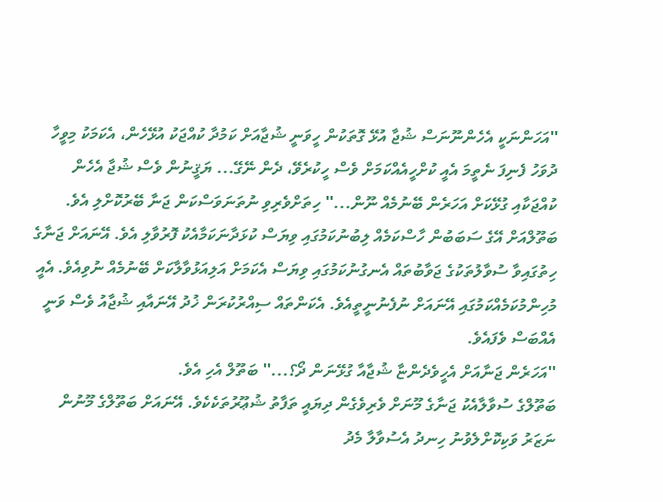''އަހަންނަކީ އެހެންނޫނަސް ޝުޖާ އުޅޭ ގޮތަކުން ހީވަނީ ޝުޖާއަށް ކަމުދާ ކުއްޖަކު އުޅޭހެން، އެކަމަކު މިވީހާ ދުވަހު ފެނިފަ ނެތީމަ އެއީ ކުށްހީއެއްކަމަށް ވެސް ހީކުރެވޭ، ދެން ނޭގޭ... ޔަޤީނުން ވެސް ޝުޖާ އެހެން ކުއްޖަކާއި ގުޅޭކަށް އަހަރެން ބޭނުމެއް ނޫން...'' ހިތަށްވެރިވި ނުތަނަވަސްކަން ޖަނާ ބޭރުކޮށްލި އެވެ. ބަތޫލްއަށް އޭގެ ސަބަބުން ހާސްކަމެއް ލިބުނުކަމުގައި ވިޔަސް ކުޅަދާނަކަމާއެކު ފޮރުވާލި އެވެ. އޭނައަށް ޖަނާގެ ހިތުގައިވާ ސުވާލުތަކުގެ ޖަވާބުތައް އެނގުނުކަމުގައި ވިޔަސް އެކަމަށް އަލިއަޅުވާލާކަށް ބޭނުމެއް ނުވިއެވެ. އެއީ މުހިންމުކަމެއްކަމުގައި އޭނައަށް ނުފެނުނީތީއެވެ. އެކަންތައް ސިއްރުކުރަން ޚުދު އޭނައާއި ޝުޖާއު ވެސް ވަނީ އެއްބަސް ވެފައެވެ.
''އަހަރެން ޖަނާއަށް އެހީވެދެންޏާ ޝުޖާއާ ގުޅޭނަން ދޯ؟...'' ބަތޫލް އެހި އެވެ.
ބަތޫލްގެ ސުވާލާއެކު ޖަނާގެ މޫނަށް ވެރިވެގެން ދިޔައީ ތަފާތު ޝުޢޫރުތަކެކެވެ. އޭނައަށް ބަތޫލްގެ މޫނުން ނަޒަރު ވަކިކޮށްލެވުނު ހިނދު އެސުވާލާ މެދު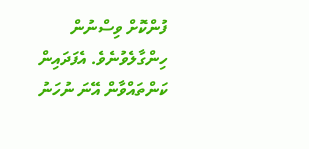ފުންކޮށް ވިސްނުން ހިންގާލެވުނެވެ. އެފަދައިން ކަންތައްވާން އޭނަ ނުހަނު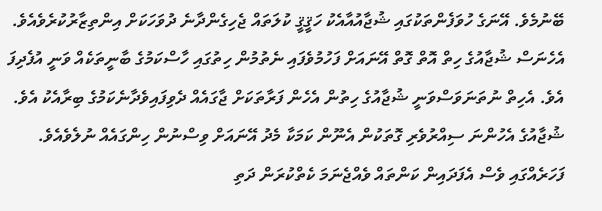ބޭނުމެވެ. އޭނަގެ ހުވަފެންތަކުގައި ޝުޖާއުއާއެކު ހަޤީޤީ ކުލަތައް ޖެހިގެންދާނެ ދުވަހަކަށް އިންތިޒާރުކުރެވެއެވެ. އެހެނަސް ޝުޖާއުގެ ހިތް އޮތް ގޮތް އޭނައަށް ފަހުމުވެފައި ނެތުމުން ހިތުގައި ހާސްކަމުގެ ބާނީތަކެއް ވަނީ އުފެދިފަ އެވެ. އެހިތް ނުތަނަވަސްވަނީ ޝުޖާއުގެ ހިތުން އެހެން ފަރާތަކަށް ޖާގައެއް ދެވިފައިވެދާނެކަމުގެ ބިރާއެކު އެވެ. ޝުޖާއުގެ އެހުންނަ ސިއްރުވެރި ގޮތަކުން އެނޫން ކަމަކާ މެދު އޭނައަށް ވިސްނުން ހިންގައެއް ނުލެވެއެވެ. ފަހަރެއްގައި ވެސް އެފަދައިން ކަންތައް ވެއްޖެނަމަ ކެތްކުރަން ދަތި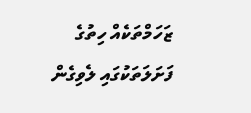ޒަހަމްތަކެއް ހިތުގެ ފަށަލަތަކުގައި ލެވިގެން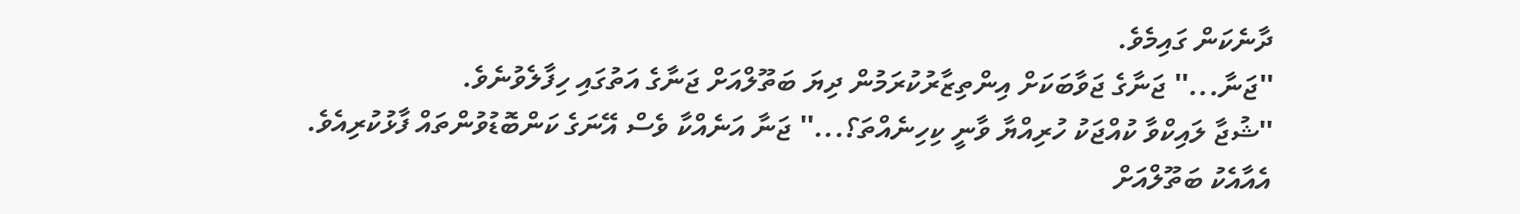ދާނެކަން ގައިމެވެ.
''ޖަނާ...'' ޖަނާގެ ޖަވާބަކަށް އިންތިޒާރުކުރަމުން ދިޔަ ބަތޫލްއަށް ޖަނާގެ އަތުގައި ހިފާލެވުނެވެ.
''ޝުޖާ ލައިކްވާ ކުއްޖަކު ހުރިއްޔާ ވާނީ ކިހިނެއްތަ؟...'' ޖަނާ އަނެއްކާ ވެސް އޭނަގެ ކަންބޮޑުވުންތައް ފާޅުކުރިއެވެ. އެއާއެކު ބަތޫލްއަށް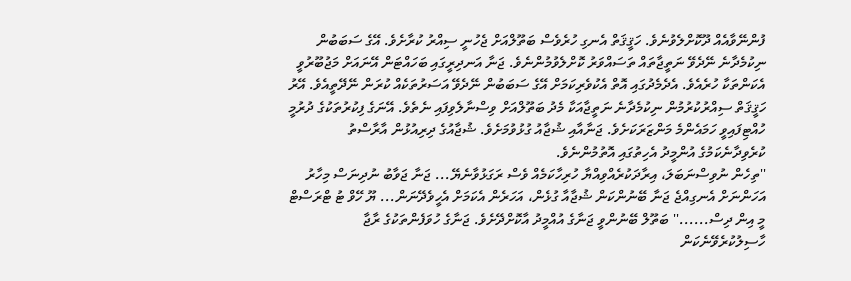ފުންނޭވާއެއް ދޫކޮށްލެވުނެވެ. ހަޤީޤަތް އެނގި ހުރެވެސް ބަތޫލްއަށް ޖެހުނީ ސިއްރު ކުރާށެވެ. އޭގެ ސަބަބުން ނިކުމެދާނެ ނޭދެވޭ ނަތީޖާތައް ތަސައްވަރު ކޮށްލެވުމުންނެވެ. ޖަނާ އަނދިރީގައި ބަހައްޓަން އޭނައަށް މަޖުބޫރުވީ އެކަންތަކާ ހުރެއެވެ. އެދެމެދުގައި އޮތް އެކުވެރިކަމަށް އޭގެ ސަބަބުން ނޭދެވޭ އަސަރުތަކެއް ކުރަން ނޭދޭތީއެވެ. އޭރު ހަޤީޤަތް ސިއްރުކުރުމުން ނިކުމެދާނެ ނަތީޖާއަކާ މެދު ބަތޫލްއަށް ވިސްނާލެވިފައި ނެތެވެ. އޭނަގެ ފިކުރުތަކުގެ ދުރުމީ ހުއްޓިފައިވީ ހަމައެންމެ މަންޒަރަކަށެވެ. ޖަނާއާއި ޝުޖާއު ގުޅުވުމަށެވެ. ޝުޖާއުގެ ދިރިއުޅުން އާރާސްތު ކުރެވިދާނެކަމުގެ އުންމީދު އެހިތުގައި އޮތުމުންނެވެ.
''ތިހެން ނުވިސްނަބަލަ، އިރާދަކުރެއްވިއްޔާ ހުރިހާކަމެއް ވެސް ރަގަޅުވާނެޔޭ... ޖަނާ ޖަވާބު ނުދިނަސް މިހާރު އަހަންނަށް އެނގިއްޖެ ޖަނާ ބޭނުންކަން ޝުޖާއާ ގުޅެން، އަހަރެން އެކަމަށް އެހީވެދޭނަން... ޔޫ ހޭވް ޓު ޓްރަސްޓް މީ އިން ދިސް......'' ބަތޫލް ބޭނުންވީ ޖަނާގެ އުއްމީދު އާކޮށްދޭށެވެ. ޖަނާގެ ހުވަފެންތަކުގެ ރާޖާ ހާސިލުކުރެވޭނެކަން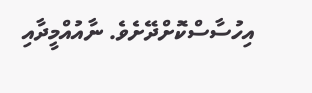އިހުސާސްކޮށްދޭށެވެ. ނާއުއްމީދާއި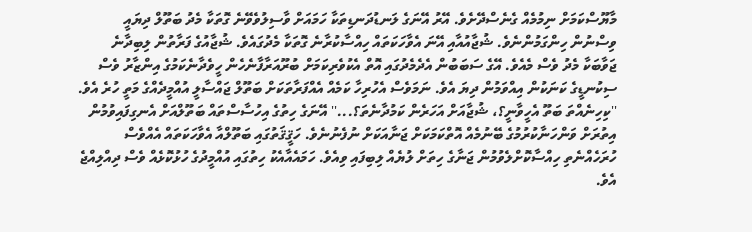މާޔޫސްކަމަށް ނިމުމެއް ގެނެސްދޭށެވެ. އޭރު އޭނަގެ ލަނޑުދަނޑިތަކާ ހަމައަށް ވާސިލުވެވޭނެ ގޮތަކާ މެދު ބަތޫލް ދިޔައީ ވިސްނުން ހިންގަމުންނެވެ. ޝުޖާއުއާއި އޭނަ އެވާހަކަތައް ހިއްސާކުރާނެ ގޮތަކާ މެދުގައެވެ. ޝުޖާއުގެ ފަރާތުން ލިބިދާނެ ޖަވާބަކާ މެދު ވެސް މެއެވެ. އޭގެ ސަބަބުން އެދެމެދުގައި އޮތް އެކުވެރިކަމަށް ބުރޫއަރާފާނެހެން ހީވެދާނެކަމުގެ އިންޒާރު ވެސް ސިކުނޑީގެ ކަނަކުން އިއްވަމުން ދިޔަ އެވެ. ނަމަވެސް އެހުރިހާ ކަމެއް އެއްފަރާތަކަށް ބަތޫލް ޖައްސާލީ އުއްމީދެއްގެ މަތީ ހުރެ އެވެ.
''ކިހިނެއްތަ ބަތޫ އެހީވާނީ؟، ޝުޖާއަށް އަހަރެން ކަމުދާނެތަ؟...'' އޭނަގެ ހިތުގެ އިހުސާސްތައް ބަތޫލްއަށް އެނގިފައިވުމުން އިތުރަށް ވަންހަނާކުރުމުގެ ބޭނުމެއް އޮތްކަމަކަށް ޖަނާއަކަށް ނުފެނުނެވެ. ހަޤީޤަތުގައި ބަތޫލްއާ އެވާހަކަތައް އެއްވެސް ހުރަހެއްނެތި ހިއްސާކޮށްލެވުމުން ޖަނާގެ ހިތަށް ލުޔެއް ލިބިފައި ވިއެވެ. ހަމައެއާއެކު ހިތުގައި އުއްމީދުގެ ހުޅުކޮޅެއް ވެސް ދިއްލިއްޖެ އެވެ.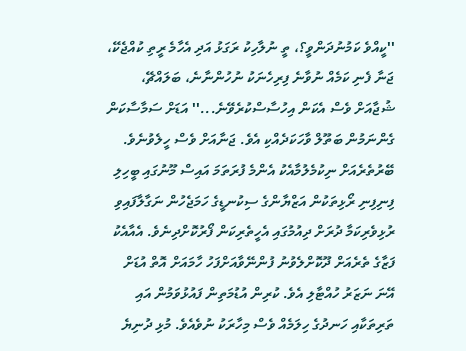''ކީއްވެ ކަމުނުދަންވީ؟، ތީ ނުލާހިކު ރަގަޅު އަދި އެހާމެ ރީތި ކުއްޖެކޭ، ޖަނާ ފެނި ކަމެއް ނުވާނެ ފިރިހެނަކު ނުހުންނާނެ، ބަލައްޗޭ، ޝުޖާއަށް ވެސް އެކަން އިހުސާސްކުރެވޭނެ...'' އަޑަށް ސަމާސާކަން ގެންނަމުން ބަތޫލް ވާހަކަދެއްކި އެވެ. ޖަނާއަށް ވެސް ހީލެވުނެވެ.
ބޭރުތެރެއަށް ނިކުމެލުމާއެކު އެންމެ ފުރަތަމަ އައިސް މޫނުގައި ބީހިލި ފިނިފިނި ރޯޅިތަކުން އަޒްޔާންގެ ސިކުނޑީގެ ހަމަޖެހުން ނަގާލާފައިވި ރުޅިވެރިކަމާ ދުރަށް ދިއުމުގައި އެހީތެރިކަން ފޯރުކޮށްދިނެވެ. އެއާއެކު ފަޒާގެ ތެރެއަށް ދޫކޮށްލެވުނު ފުންނޭވާއަށްފަހު ހާމައަށް އޮތް އުޑަށް އޭނަ ނަޒަރު ހުއްޓާލި އެވެ. ކުރިން އުޑުމަތިން ފައުޅުވަމުން އައި ތަރިތަކާއި ހަނދުގެ ހިލަމެއް ވެސް މިހާރަކު ނުވެއެވެ. މުޅި ދުނިޔެ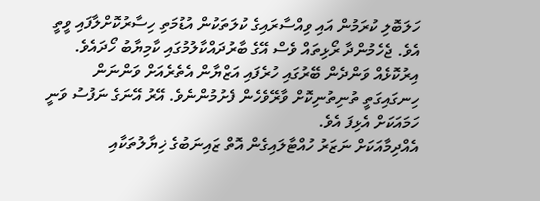ހަލަބޮލި ކުރަމުން އައި ވިއްސާރައިގެ ކުލަތަކުން އުޑުމަތި ހިސާރުކޮށްލާފައި ވީތީ އެވެ. ޖެހެމުންދާ ރޯޅިތައް ވެސް އޭގެ ބާރުދައްކާލުމުގައި ކާމިޔާބު ހޯދައެވެ. އިރުކޮޅެއް ވަންދެން ބޭރުގައި ހުރެފައި އަޒްޔާން އެތެރެއަށް ވަންނަން ހިނގައިގަތީ ތުނިތުނިކޮށް ވާރޭވެހެން ފެށުމުންނެވެ. އޭރު އޭނަގެ ނަފުސު ވަނީ ހަމައަކަށް އެޅިފަ އެވެ.
އެއްދިމާއަކަށް ނަޒަރު ހުއްޓާލައިގެން އޮތް ޒައިނަބުގެ ޚިޔާލުތަކާއި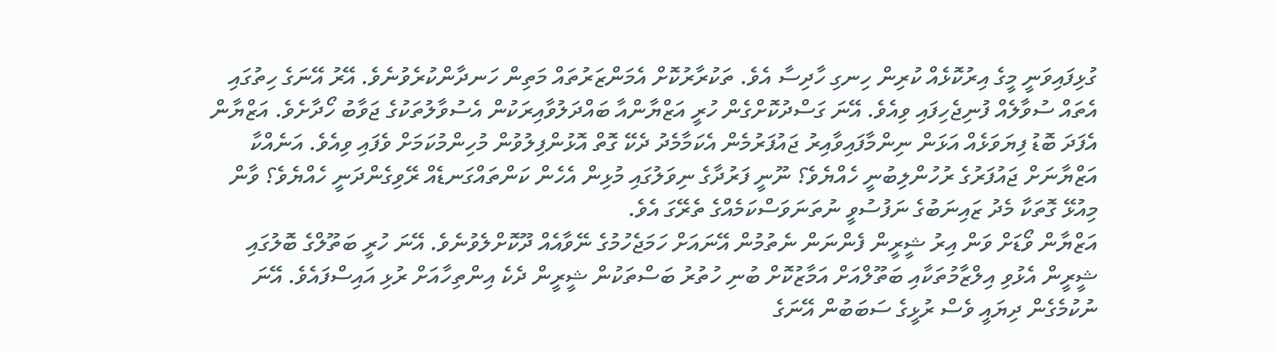ގުޅިފައިވަނީ މީގެ އިރުކޮޅެއް ކުރިން ހިނގި ހާދިސާ އެވެ. ތަކުރާރުކޮށް އެމަންޒަރުތައް މަތިން ހަނދާންކުރެވުނެވެ. އޭރު އޭނަގެ ހިތުގައި އެތައް ސުވާލެއް ފުނިޖެހިފައި ވިއެވެ. އޭނަ ގަސްދުކޮށްގެން ހުރީ އަޒްޔާންއާ ބައްދަލުވާއިރަކުން އެސުވާލުތަކުގެ ޖަވާބު ހޯދާށެވެ. އަޒްޔާން އެފަދަ ބޮޑު ފިޔަވަޅެއް އަޅަން ނިންމާފައިވާއިރު ޖައުފަރުމެން އެކަމާމެދު ދެކޭ ގޮތް އޮޅުންފިލުވުން މުހިންމުކަމަށް ވެފައި ވިއެވެ. އަނެއްކާ އަޒްޔާނަށް ޖައުފަރުގެ ރުހުންލިބުނީ ހެއްޔެވެ؟ ނޫނީ ފަރުދާގެ ނިވަލުގައި މުޅިން އެހެން ކަންތައްގަނޑެއް ރޭވިގެންދަނީ ހެއްޔެވެ؟ ވާން މިއުޅޭ ގޮތަކާ މެދު ޒައިނަބުގެ ނަފުސުވީ ނުތަނަވަސްކަމެއްގެ ތެރޭގަ އެވެ.
އަޒްޔާން ވޯޑަށް ވަން އިރު ޝީރީން ފެންނަން ނެތުމުން އޭނައަށް ހަމަޖެހުމުގެ ނޭވާއެއް ދޫކޮށްލެވުނެވެ. އޭނަ ހުރީ ބަތޫލްގެ ބޮލުގައި ޝީރީން އެޅުވި އިލްޒާމުތަކާއި ބަތޫލްއަށް އަމާޒުކޮށް ބުނި ހުތުރު ބަސްތަކުން ޝީރީން ދެކެ އިންތިހާއަށް ރުޅި އައިސްފައެވެ. އޭނަ ނުކުމެގެން ދިޔައީ ވެސް ރުޅީގެ ސަބަބުން އޭނަގެ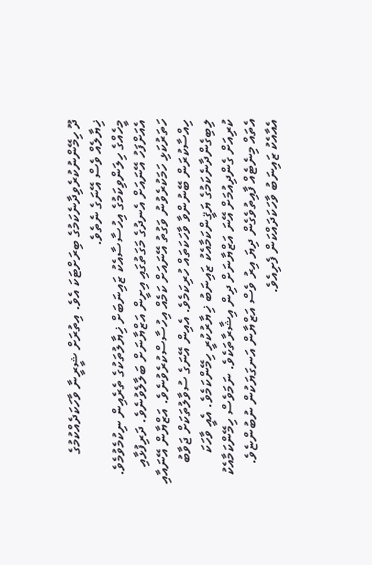ދޫ ހިމޭންނުކުރެވިދާނެކަމުގެ ބިރަށްޓަކަ އެވެ. އިތުރަށް ޝީރީނާ ވާހަކަދެއްކުމުގެ ޚިޔާލެއް ވެސް އޭނަގެ ނެތެވެ.
މީހެއްގެ ހިލަންވިކަމުގެ އިހުސާސާއެކު ޒައިނަބަށް ޚިޔާލުތަކުގެ ތެރެއިން ނިކުމެވުމެވެ. އެއަށްފަހު އޭނައަށް އެނދުގެ މަގަތުގައި އިށީން އަޒްޔާނަށް ބަލާލެވުނެވެ. ދަރިފުޅާއި ހަތަރުކަޅި ހަމަކުރެވުނު ވަގުތު އޭނައަށް ކަމެއް އިހުސާސްކުރެވުނެވެ. އަޒްޔާން އޭނައާއި ހިއްސާކުރަން ބޭނުންވާ ވާހަކަތައް ހުރިކަމެވެ. އެއިން އޭނަގެ ސުވާލުތަކަށް ޖަވާބު ލިބިގެންދާނެކަމުގެ ޔަޤީންކަމާއެކު ޒައިނަބު ޚިޔާރުކުރީ ހިމޭންކަމެވެ. އެއީ ވާހަކަ ކުރިއަށް ގެންދިއުމަށް އޭނަ އަޒްޔާނަށް ދިން އިޝާރާތަކެވެ. ނަމަވެސް ހިމޭންކަމާއެކު އެތައް މިނެޓެއް ފާއިތުވެގެން ދިޔަ އިރު ވެސް އަޒްޔާން އަނގަޔަކުން ނުބުންޏެވެ. އެއާއެކު ޒައިނަބު ވާހަކަދައްކަން ފެށިއެވެ.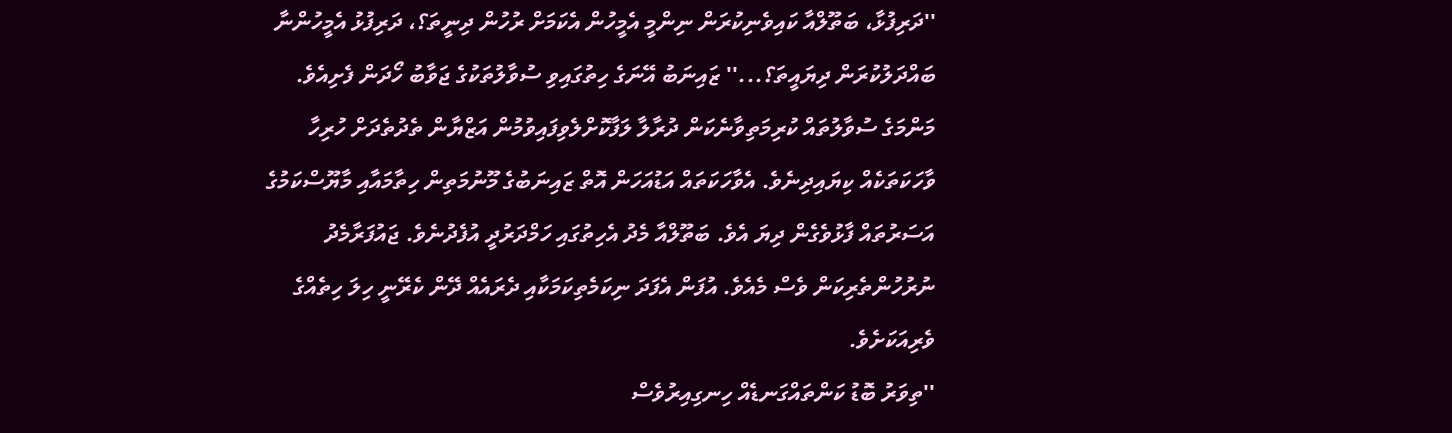''ދަރިފުޅާ، ބަތޫލްއާ ކައިވެނިކުރަން ނިންމީ އެމީހުން އެކަމަށް ރުހުން ދިނީތަ؟، ދަރިފުޅު އެމީހުންނާ ބައްދަލުކުރަން ދިޔައީތަ؟...'' ޒައިނަބު އޭނަގެ ހިތުގައިވި ސުވާލުތަކުގެ ޖަވާބު ހޯދަން ފެށިއެވެ. މަންމަގެ ސުވާލުތައް ކުރިމަތިވާނެކަން ދުރާލާ ލަފާކޮށްލެވިފައިވުމުން އަޒްޔާން ތެދުތެދަށް ހުރިހާ ވާހަކަތަކެއް ކިޔައިދިނެވެ. އެވާހަކަތައް އަޑުއަހަން އޮތް ޒައިނަބުގެ މޫނުމަތިން ހިތާމައާއި މާޔޫސްކަމުގެ އަސަރުތައް ފާޅުވެގެން ދިޔަ އެވެ. ބަތޫލްއާ މެދު އެހިތުގައި ހަމްދަރުދީ އުފެދުނެވެ. ޖައުފަރާމެދު ނުރުހުންތެރިކަން ވެސް މެއެވެ. އުފަން އެފަދަ ނިކަމެތިކަމަކާއި ދެރައެއް ދޭން ކެރޭނީ ހިލަ ހިތެއްގެ ވެރިއަކަށެވެ.
''ތިވަރު ބޮޑު ކަންތައްގަނޑެއް ހިނގިއިރުވެސް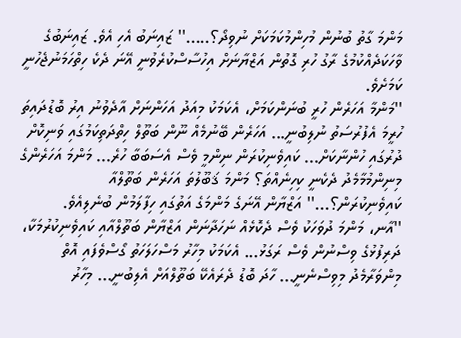މަންމަ ގާތު ބުނުން މުހިންމުކަމަކަށް ނުވިދޯ؟.....'' ޒައިނަބު އެހި އެވެ. ޒައިނަބުގެ ވާހަކަދެއްކުމުގެ ރާގު ހުރި ގޮތުން އަޒްޔާނަށް އިހުސާސްކުރެވުނީ އޭނަ ދެކެ ހިތްހަމަނުޖެހުނީ ކަމަށެވެ.
''މަންމާ އަހަރެން ހުރީ ބުނަންކަމަށް، އެކަމަކު މިއަދު އަހަންނަށް އާދެވުނު އިރު ބޮޑުދައިތަ ހުރީމަ އެފުރުސަތު ނުލިބުނީ... އަހަރެން ބޭނުމެއް ނޫން ބަތޫލް ހިތްދަތިކަމުގައި ވަނިކޮށް ދުރުގައި ހުންނާކަށް... ކައިވެނިކުރަން ނިންމީ ވެސް އެސަބަބާ ހުރެ... މަންމަ އަހަރެންގެ މިނިންމުމާމެދު ދެކެނީ ކިހިނެއްތަ؟ މަންމަ ޤަބޫލުތަ އަހަރެން ބަތޫލްއާ ކައިވެނިކުރަން؟...'' އަޒްޔާން އޭނަގެ މަންމަގެ އަތުގައި ހިފާލަމުން ބުނެލިއެވެ.
''އާނ، މަންމަ ދުވަހަކު ވެސް ދެކޮޅެއް ނަހަދާނަން އަޒްޔާން ބަތޫލްއާއި ކައިވެނިކުރުމަކާ، ދަރިފުޅުގެ ވިސްނުން ވެސް ރަގަޅު... އެކަމަކު މިހާރު މަސްހަލަހަތު ގޯސްވެފައި އޮތް މިންވަރާމެދު މިވިސްނެނީ... ހާދަ ބޮޑު ދެރައެކޭ ބަތޫލްއަށް އެލިބުނީ... މިހާރު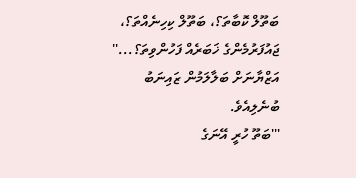ބަތޫލް ކޮބާތަ؟، ބަތޫލް ކިހިނެއްތަ؟، ޖައުފަރުމެންގެ ޚަބަރެއް ފަހުންވިތަ؟...'' އަޒްޔާނަށް ބަލާލަމުން ޒައިނަބު ބުނެލިއެވެ.
'''ބަތޫ ހުރީ އޭނަގެ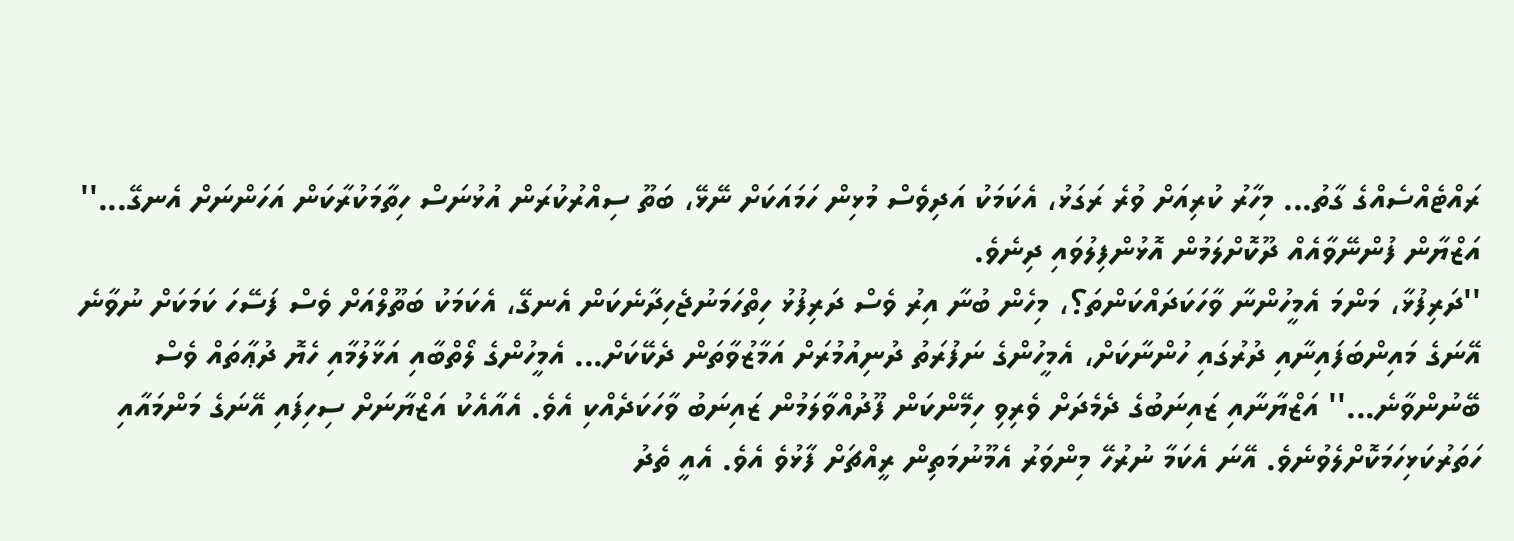ރައްޓެއްސެއްގެ ގާތު... މިހާރު ކުރިއަށް ވުރެ ރަގަޅު، އެކަމަކު އަދިވެސް މުޅިން ހަމައަކަށް ނޭޅޭ، ބަތޫ ސިއްރުކުރަން އުޅުނަސް ހިތާމަކުރާކަން އަހަންނަށް އެނގޭ...'' އަޒްޔާން ފުންނޭވާއެއް ދޫކޮށްލަމުން އޮޅުންފިލުވައި ދިނެވެ.
''ދަރިފުޅާ، މަންމަ އެމީހުންނާ ވާހަކަދައްކަންތަ؟، މިހެން ބުނާ އިރު ވެސް ދަރިފުޅު ހިތްހަމަނުޖެހިދާނެކަން އެނގޭ، އެކަމަކު ބަތޫލްއަށް ވެސް ފަސޭހަ ކަމަކަށް ނުވާނެ އޭނަގެ މައިންބަފައިނާއި ދުރުގައި ހުންނާކަށް، އެމީހުންގެ ނަފުރަތު ދުނިއުމުރަށް އަމާޒުވާތަން ދެކޭކަށް... އެމީހުންގެ ލޯތްބާއި އަޅާލުމާއި ހެޔޮ ދުޢާތައް ވެސް ބޭނުންވާނެ...'' އަޒްޔާނާއި ޒައިނަބުގެ ދެމެދަށް ވެރިވި ހިމޭންކަން ފޫދުއްވާލަމުން ޒައިނަބު ވާހަކަދެއްކި އެވެ. އެއާއެކު އަޒްޔާނަށް ސިހިފައި އޭނަގެ މަންމައާއި ހަތަރުކަޅިހަމަކޮށްލެވުނެވެ. އޭނަ އެކަމާ ނުރުހޭ މިންވަރު އެމޫނުމަތިން ރީއްޗަށް ފާޅުވެ އެވެ. އެއީ ތެދު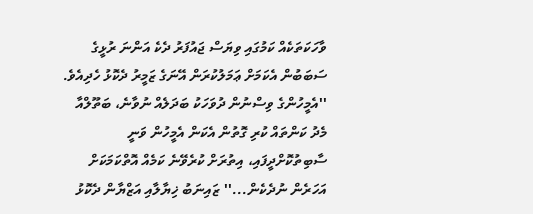ވާހަކަތަކެއް ކަމުގައި ވިޔަސް ޖައުފަރު ދެކެ އަންނަ ރުޅީގެ ސަބަބުން އެކަމަށް ޢަމަލުކުރަން އޭނަގެ ޒަމީރު ދެކޮޅު ހެދިއެވެ.
''އެމީހުންގެ ވިސްނުން ދުވަހަކު ބަދަލެއް ނުވާނެ، ބަތޫލްއާ މެދު ކަންތައް ކުރި ގޮތުން އެކަން އެމީހުން ވަނީ ސާބިތުކޮށްދީފައި، އިތުރަށް ކުރެވޭނެ ކަމެއް އޮތްކަމަކަށް އަހަރެން ނުދެކެން...'' ޒައިނަބު ޚިޔާލާއި އަޒްޔާން ދެކޮޅު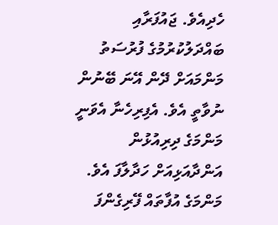ހެދިއެވެ. ޖައުފަރާއި ބައްދަލުކުރުމުގެ ފުރުސަތު މަންމައަށް ދޭން އޭނަ ބޭނުން ނުވާތީ އެވެ. އެފިރިހެނާ އެވަނީ މަންމަގެ ދިރިއުޅުން އަންދާއަޅިއަށް ހަދާލާފަ އެވެ. މަންމަގެ އުފާތައް ފޭރިގެންފަ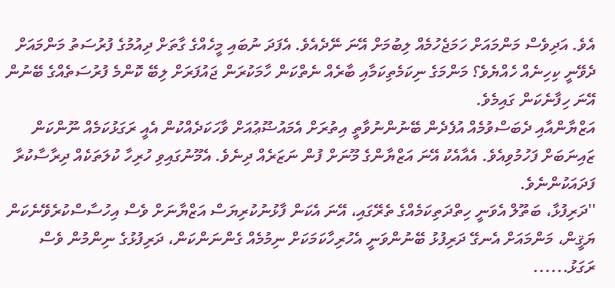އެވެ. އަދިވެސް މަންމައަށް ހަމަޖެހުމެއް ލިބުމަށް އޭނަ ނޭދެއެވެ. އެފަދަ ނުބައި މީހެއްގެ ގާތަށް ދިއުމުގެ ފުރުސަތު މަންމައަށް ދެވޭނީ ކިހިނެއް ހެއްޔެވެ؟ މަންމަގެ ނިކަމެތިކަމާއި ބާރެއް ނެތްކަން ހާމަކުރަން ޖައުފަރަށް ލިބޭ ކޮންމެ ފުރުސަތެއްގެ ބޭނުން އޭނަ ހިފާނެކަން ގައިމެވެ.
އަޒްޔާންއާއި ދެބަސްވުމެއް އުފެދެން ބޭނުންނުވާތީ އިތުރަށް އެމައުޟޫޢުއަށް ވާހަކަދެއްކުން އެއީ ރަގަޅުކަމެއް ނޫންކަން ޒައިނަބަށް ފަހުމުވިއެވެ. އެއާއެކު އޭނަ އަޒްޔާންގެ މޫނަށް ފުން ނަޒަރެއް ދިނެވެ. އެމޫނުގައިވި ހުރިހާ ކުލަތަކެއް ދިރާސާކުރާ ފަދައަކުންނެވެ.
''ދަރިފުޅާ، ބަތޫލް އެވަނީ ހިތްދަތިކަމެއްގެ ތެރޭގައި، އޭނަ އެކަން ފާޅުނުކުރިޔަސް އަޒްޔާނަށް ވެސް އިހުސާސްކުރެވޭނެކަން ޔަޤީން، މަންމައަށް އެނގޭ ދަރިފުޅު ބޭނުންވަނީ އެހުރިހާކަމަކަށް ނިމުމެއް ގެންނަންކަން، ދަރިފުޅުގެ ނިންމުން ވެސް ރަގަޅު......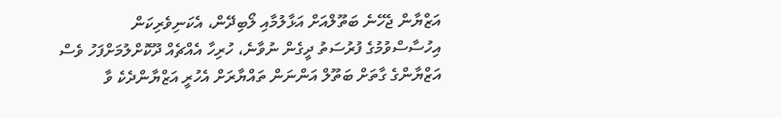އަޒްޔާން ޖެހޭނެ ބަތޫލްއަށް އަޅާލުމާއި ލޯބިދޭން، އެކަނިވެރިކަން އިހުސާސްވުމުގެ ފުރުސަތު ދީގެން ނުވާނެ، ހުރިހާ އެއްޗެއް ދޫކޮށްލުމަށްފަހު ވެސް އަޒްޔާންގެ ގާތަށް ބަތޫލް އަންނަން ތައްޔާރަށް އެހުރީ އަޒްޔާންދެކެ ވާ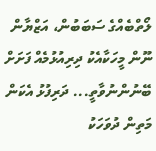ލޯތްބެއްގެ ސަބަބުން، އަޒްޔާން ނޫން މީހަކާއެކު ދިރިއުޅުމެއް ފަށަށް ބޭނުންނުވާތީ... ދަރިފުޅު އެކަން މަތިން ދުވަހަކު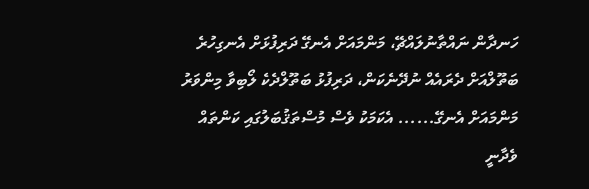ހަނދާން ނައްތާނުލައްޗޭ، މަންމައަށް އެނގޭ ދަރިފުޅަށް އެނގިހުރެ ބަތޫލްއަށް ދެރައެއް ނުދޭނެކަން، ދަރިފުޅު ބަތޫލްދެކެ ލޯބިވާ މިންވަރު މަންމައަށް އެނގޭ...... އެކަމަކު ވެސް މުސްތަޤުބަލުގައި ކަންތައް ވެދާނީ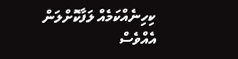ކިހިނެއްކަމެއް ލަފާކޮށްލަން އެއްވެސް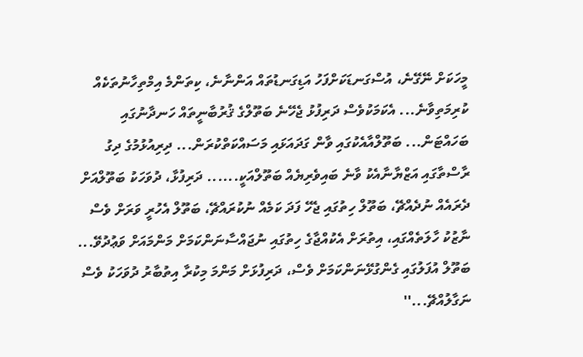މީހަކަށް ނޭގޭނެ، އުސްގަނޑަކަށްފަހު އަޑިގަނޑުތައް އަންނާނެ، ކިތަންމެ އިމްތިހާނުތަކެއް ކުރިމަތިވާނެ... އެކަމަކުވެސް ދަރިފުޅު ޖެހޭނެ ބަތޫލްގެ ޤުރުބާނީތައް ހަނދާނުގައި ބަހައްޓަން... ބަތޫލްއާއެކުގައި ވާން ގަދައަޅައި މަސައްކަތްކުރަން... ދިރިއުޅުމުގެ ދިގު ރާސްތާގައި އަޒްޔާނާއެކު ވާނެ ބައިވެރިޔެއް ބަތޫލްއަކީ...... ދަރިފުޅާ، ދުވަހަކު ބަތޫލްއަށް ދެރައެއް ނުދެއްޗޭ، ބަތޫލް ހިތުގައި ޖެހޭ ފަދަ ކަމެއް ނުކުރައްޗޭ، ބަތޫލް އެހުރީ ވަރަށް ވެސް ނާޒުކު ހާލަތެއްގައި، އިތުރަށް އެކުއްޖާގެ ހިތުގައި ނުޖައްސާނަންކަމަށް މަންމައަށް ވަޢުދުވޭ... ބަތޫލް އުފަލުގައި ގެންގުޅޭނަންކަމަށް ވެސް، ދަރިފުޅަށް މަންމަ މިކުރާ އިތުބާރު ދުވަހަކު ވެސް ނަގާލުއްޗޭ...''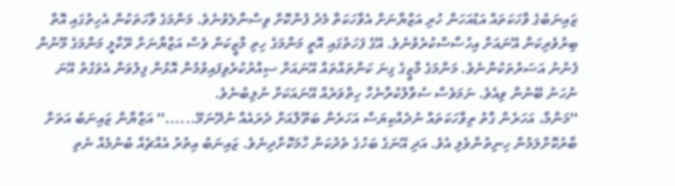ޒައިނަބުގެ ވާހަކަތައް އަޑުއަހަން ހުރި އަޒްޔާނަށް އެވާހަކަތާ މެދު ފުންކޮށް ވިސްނާލެވުނެވެ. މަންމަގެ ވާހަތަކުން އެހިތުގައި އޮތް ބިރުވެރިކަން އޭނައަށް އިހުސާސްކުރެވުނެވެ. އޭގެ ފަހަތުގައި އޮތީ މަންމަގެ ހިތި މާޒީކަން ވެސް އަޒްޔާނަށް ރޭކާލީ މަންމަގެ މޫނުން ފެނުނު އަސަރުތަކުންނެވެ. މަންމަގެ މާޒީގެ ގިނަ ކަންތައްތައް އޭނައަށް ސިއްރުކުރެވިފައިވުމުން އޮޅުން ފިލުވަން އެވަގުތު އޭނަ ނުހަނު ބޭނުން ވިއެވެ. ނަމަވެސް ސުވާލުކުރާނެހާ ހިތްވަރެއް އޭނައަކަށް ނުލިބުނެވެ.
''މަންމާ، އަހަރެން ގާތު ތިވާހަކަތައް ނުދެއްކިޔަސް އަހަރެން ބަތޫލްއަށް ދެރައެއް ނުދޭނަމޭ......'' އަޒްޔާން ޒައިނަބު އަތަށް ބާރުކޮށްލަމުން ހިނިތުންވެލި އެވެ. އަދި އޭނަގެ ބަހުގެ ތެދުކަން ހާމަކޮށްދިނެވެ. ޒައިނަބު އިތުރު އެއްޗެއް ބުނުމެއް ނެތި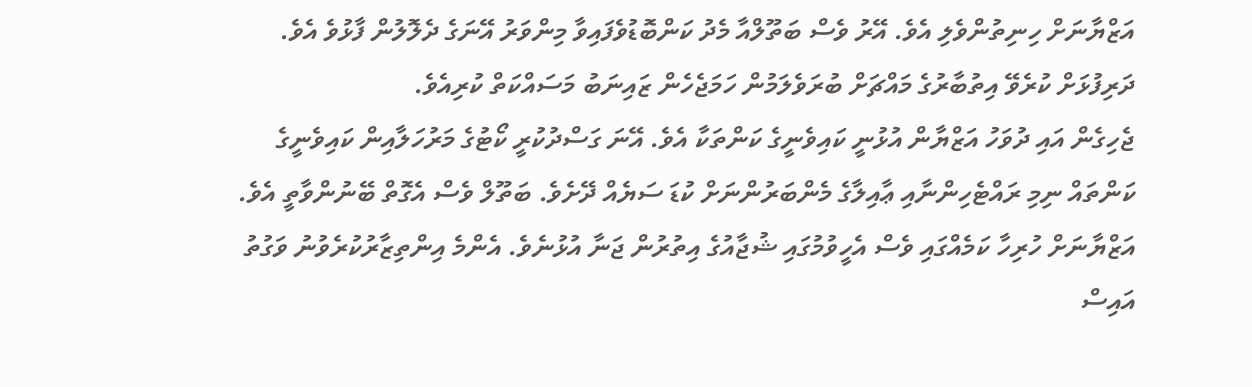އަޒްޔާނަށް ހިނިތުންވެލި އެވެ. އޭރު ވެސް ބަތޫލްއާ މެދު ކަންބޮޑުވެފައިވާ މިންވަރު އޭނަގެ ދެލޮލުން ފާޅުވެ އެވެ. ދަރިފުޅަށް ކުރެވޭ އިތުބާރުގެ މައްޗަށް ބުރަވެލަމުން ހަމަޖެހެން ޒައިނަބު މަސައްކަތް ކުރިއެވެ.
ޖެހިގެން އައި ދުވަހު އަޒްޔާން އުޅުނީ ކައިވެނީގެ ކަންތަކާ އެވެ. އޭނަ ގަސްދުކުރީ ކޯޓުގެ މަރުހަލާއިން ކައިވެނީގެ ކަންތައް ނިމި ރައްޓެހިންނާއި ޢާއިލާގެ މެންބަރުންނަށް ކުޑަ ސަޔެއް ދޭށެވެ. ބަތޫލް ވެސް އެގޮތް ބޭނުންވާތީ އެވެ. އަޒްޔާނަށް ހުރިހާ ކަމެއްގައި ވެސް އެހީވުމުގައި ޝުޖާއުގެ އިތުރުން ޖަނާ އުޅުނެވެ. އެންމެ އިންތިޒާރުކުރެވުނު ވަގުތު އައިސް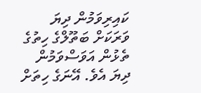ކައިރިވަމުން ދިޔަ ވަރަކަށް ބަތޫލްގެ ހިތުގެ ތެޅުން އަވަސްވަމުން ދިޔަ އެވެ. އޭނަގެ ހިތަށް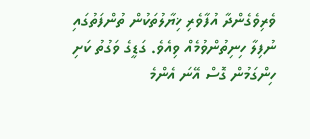ވެރިވެގެންދާ އުފާވެރި ޚިޔާލުތަކުން ތުންފަތުގައި ނުފިލާ ހިނިތުންވުމެއް ވިއެވެ. ގަޑީގެ ވަގުތު ކަށި ހިންގަމުން ގޮސް އޭނަ އެންމެ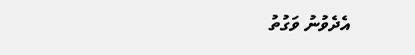އެދެވުނު ވަގުތު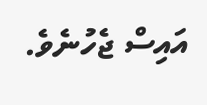އައިސް ޖެހުނެވެ.